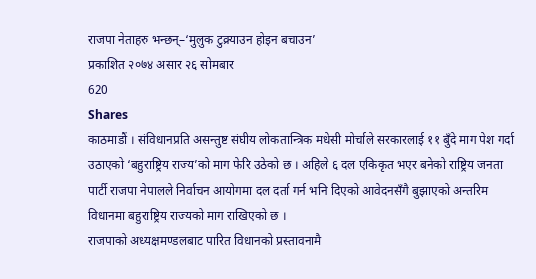राजपा नेताहरु भन्छन्–‘मुलुक टुक्र्याउन होइन बचाउन’
प्रकाशित २०७४ असार २६ सोमबार
620
Shares
काठमाडौं । संविधानप्रति असन्तुष्ट संघीय लोकतान्त्रिक मधेसी मोर्चाले सरकारलाई ११ बुँदे माग पेश गर्दा उठाएको ‘बहुराष्ट्रिय राज्य’को माग फेरि उठेको छ । अहिले ६ दल एकिकृत भएर बनेको राष्ट्रिय जनता पार्टी राजपा नेपालले निर्वाचन आयोगमा दल दर्ता गर्न भनि दिएको आवेदनसँगै बुझाएको अन्तरिम विधानमा बहुराष्ट्रिय राज्यको माग राखिएको छ ।
राजपाको अध्यक्षमण्डलबाट पारित विधानको प्रस्तावनामै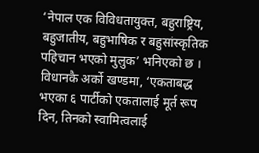‘नेपाल एक विविधतायुक्त, बहुराष्ट्रिय, बहुजातीय, बहुभाषिक र बहुसांस्कृतिक पहिचान भएको मुलुक’ भनिएको छ । विधानकै अर्को खण्डमा, ‘एकताबद्ध भएका ६ पार्टीको एकतालाई मूर्त रूप दिन, तिनको स्वामित्वलाई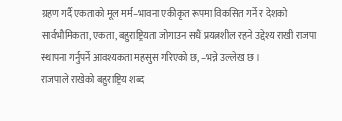ग्रहण गर्दै एकताको मूल मर्म–भावना एकीकृत रूपमा विकसित गर्ने र देशको सार्वभौमिकता, एकता, बहुराष्ट्रियता जोगाउन सधैं प्रयत्नशील रहने उद्देश्य राखी राजपा स्थापना गर्नुपर्ने आवश्यकता महसुस गरिएको छ, –भन्ने उल्लेख छ ।
राजपाले राखेको बहुराष्ट्रिय शब्द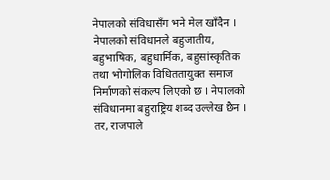नेपालको संविधासँग भने मेल खाँदैन । नेपालको संविधानले बहुजातीय, बहुभाषिक, बहुधार्मिक, बहुसांस्कृतिक तथा भोगोलिक विधिततायुक्त समाज निर्माणको संकल्प लिएको छ । नेपालको संविधानमा बहुराष्ट्रिय शब्द उल्लेख छैन । तर, राजपाले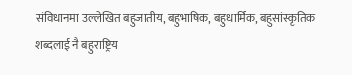संविधानमा उल्लेखित बहुजातीय, बहुभाषिक, बहुधार्मिक, बहुसांस्कृतिक शब्दलाई नै बहुराष्ट्रिय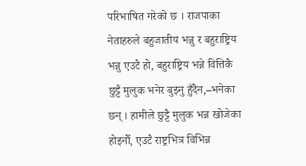परिभाषित गरेको छ । राजपाका नेताहरुले बहुजातीय भन्नु र बहुराष्ट्रिय भन्नु एउटै हो, बहुराष्ट्रिय भन्ने वित्तिकै छुट्टै मुलुक भनेर बुझ्नु हुँदैन,–भनेका छन् । हामीले छुट्टै मुलुक भन्न खोजेका होइनौँ, एउटै राष्ट्रभित्र विभिन्न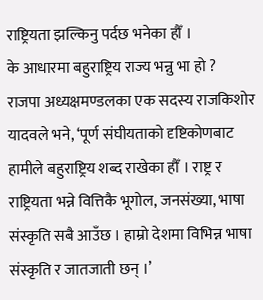राष्ट्रियता झल्किनु पर्दछ भनेका हौँ ।
के आधारमा बहुराष्ट्रिय राज्य भन्नु भा हो ?
राजपा अध्यक्षमण्डलका एक सदस्य राजकिशोर यादवले भने, ‘पूर्ण संघीयताको दृष्टिकोणबाट हामीले बहुराष्ट्रिय शब्द राखेका हौँ । राष्ट्र र राष्ट्रियता भन्ने वित्तिकै भूगोल, जनसंख्या, भाषा संस्कृति सबै आउँछ । हाम्रो देशमा विभिन्न भाषा संस्कृति र जातजाती छन् ।’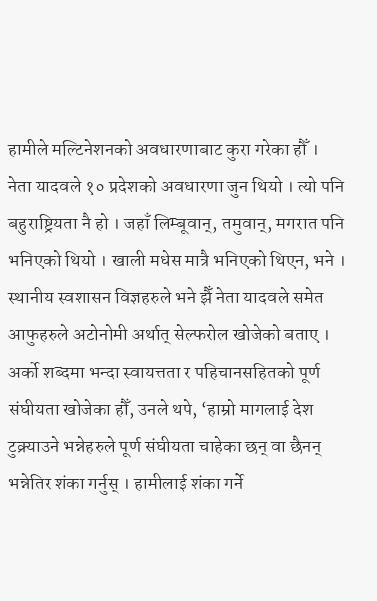हामीले मल्टिनेशनको अवधारणाबाट कुरा गरेका हौँ ।
नेता यादवले १० प्रदेशको अवधारणा जुन थियो । त्यो पनि बहुराष्ट्रियता नै हो । जहाँ लिम्बूवान्, तमुवान्, मगरात पनि भनिएको थियो । खाली मधेस मात्रै भनिएको थिएन, भने ।
स्थानीय स्वशासन विज्ञहरुले भने झैँ नेता यादवले समेत आफुहरुले अटोनोमी अर्थात् सेल्फरोल खोजेको बताए । अर्को शब्दमा भन्दा स्वायत्तता र पहिचानसहितको पूर्ण संघीयता खोजेका हौँ, उनले थपे, ‘हाम्रो मागलाई देश टुक्र्याउने भन्नेहरुले पूर्ण संघीयता चाहेका छन् वा छैनन् भन्नेतिर शंका गर्नुस् । हामीलाई शंका गर्ने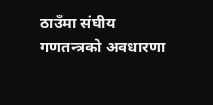ठाउँमा संघीय गणतन्त्रको अवधारणा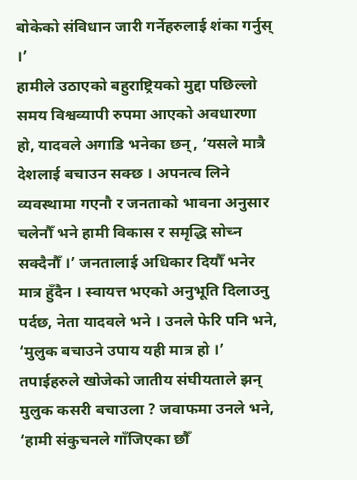बोकेको संविधान जारी गर्नेहरुलाई शंका गर्नुस् ।’
हामीले उठाएको बहुराष्ट्रियको मुद्दा पछिल्लो समय विश्वव्यापी रुपमा आएको अवधारणा हो, यादवले अगाडि भनेका छन्, ‘यसले मात्रै देशलाई बचाउन सक्छ । अपनत्व लिने व्यवस्थामा गएनौ र जनताको भावना अनुसार चलेनौँ भने हामी विकास र समृद्धि सोच्न सक्दैनौँ ।’ जनतालाई अधिकार दियौँ भनेर मात्र हुँदैन । स्वायत्त भएको अनुभूति दिलाउनु पर्दछ, नेता यादवले भने । उनले फेरि पनि भने, ‘मुलुक बचाउने उपाय यही मात्र हो ।’
तपाईहरुले खोजेको जातीय संघीयताले झन् मुलुक कसरी बचाउला ? जवाफमा उनले भने, ‘हामी संकुचनले गाँजिएका छौँ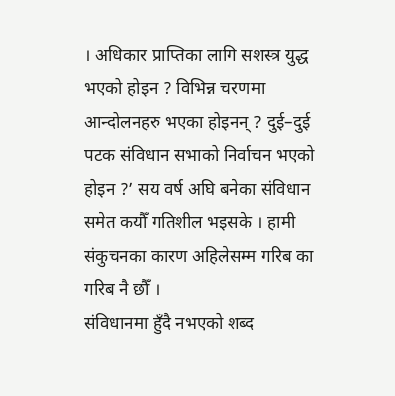। अधिकार प्राप्तिका लागि सशस्त्र युद्ध भएको होइन ? विभिन्न चरणमा आन्दोलनहरु भएका होइनन् ? दुई–दुई पटक संविधान सभाको निर्वाचन भएको होइन ?’ सय वर्ष अघि बनेका संविधान समेत कयौँ गतिशील भइसके । हामी संकुचनका कारण अहिलेसम्म गरिब का गरिब नै छौँ ।
संविधानमा हुँदै नभएको शब्द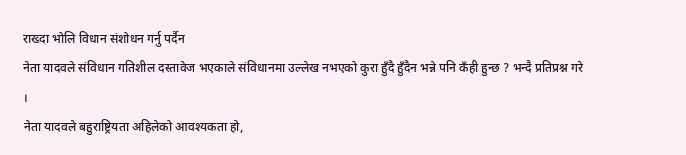राख्दा भोलि विधान संशोधन गर्नु पर्दैन
नेता यादवले संविधान गतिशील दस्तावेज भएकाले संविधानमा उल्लेख नभएको कुरा हुँदै हुँदैन भन्ने पनि कँही हुन्छ ? भन्दै प्रतिप्रश्न गरे ।
नेता यादवले बहुराष्ट्रियता अहिलेको आवश्यकता हो,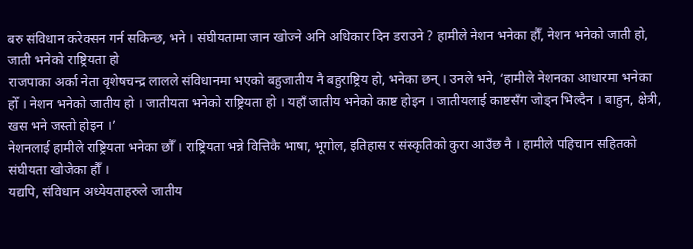बरु संविधान करेक्सन गर्न सकिन्छ, भने । संघीयतामा जान खोज्ने अनि अधिकार दिन डराउने ? हामीले नेशन भनेका हौँ, नेशन भनेको जाती हो, जाती भनेको राष्ट्रियता हो
राजपाका अर्का नेता वृशेषचन्द्र लालले संविधानमा भएको बहुजातीय नै बहुराष्ट्रिय हो, भनेका छन् । उनले भने, ‘हामीले नेशनका आधारमा भनेका होँ । नेशन भनेको जातीय हो । जातीयता भनेको राष्ट्रियता हो । यहाँ जातीय भनेको काष्ट होइन । जातीयलाई काष्टसँग जोड्न भिल्दैन । बाहुन, क्षेत्री, खस भने जस्तो होइन ।’
नेशनलाई हामीले राष्ट्रियता भनेका छौँ । राष्ट्रियता भन्ने वित्तिकै भाषा, भूगोल, इतिहास र संस्कृतिको कुरा आउँछ नै । हामीले पहिचान सहितको संघीयता खोजेका हौँ ।
यद्यपि, संविधान अध्येयताहरुले जातीय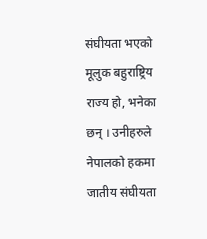संघीयता भएको मूलुक बहुराष्ट्रिय राज्य हो, भनेका छन् । उनीहरुले नेपालको हकमा जातीय संघीयता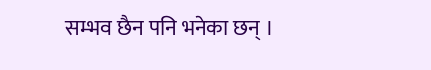सम्भव छैन पनि भनेका छन् ।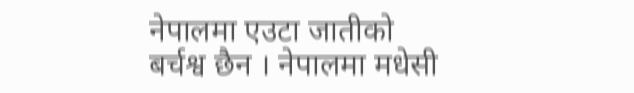नेपालमा एउटा जातीको बर्चश्व छैन । नेपालमा मधेसी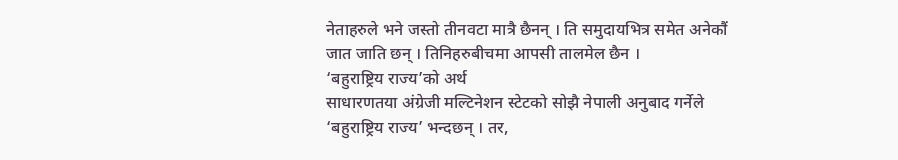नेताहरुले भने जस्तो तीनवटा मात्रै छैनन् । ति समुदायभित्र समेत अनेकौं जात जाति छन् । तिनिहरुबीचमा आपसी तालमेल छैन ।
‘बहुराष्ट्रिय राज्य’को अर्थ
साधारणतया अंग्रेजी मल्टिनेशन स्टेटको सोझै नेपाली अनुबाद गर्नेले ‘बहुराष्ट्रिय राज्य’ भन्दछन् । तर,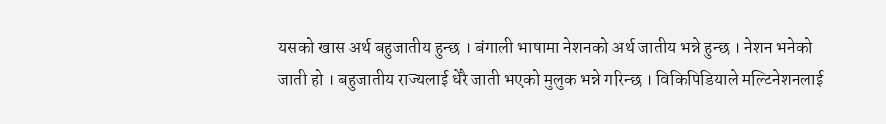यसको खास अर्थ बहुजातीय हुन्छ । बंगाली भाषामा नेशनको अर्थ जातीय भन्ने हुन्छ । नेशन भनेको जाती हो । बहुजातीय राज्यलाई धेरै जाती भएको मुलुक भन्ने गरिन्छ । विकिपिडियाले मल्टिनेशनलाई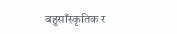बहुसाँस्कृतिक र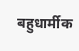बहुधार्मीक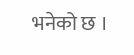भनेको छ ।